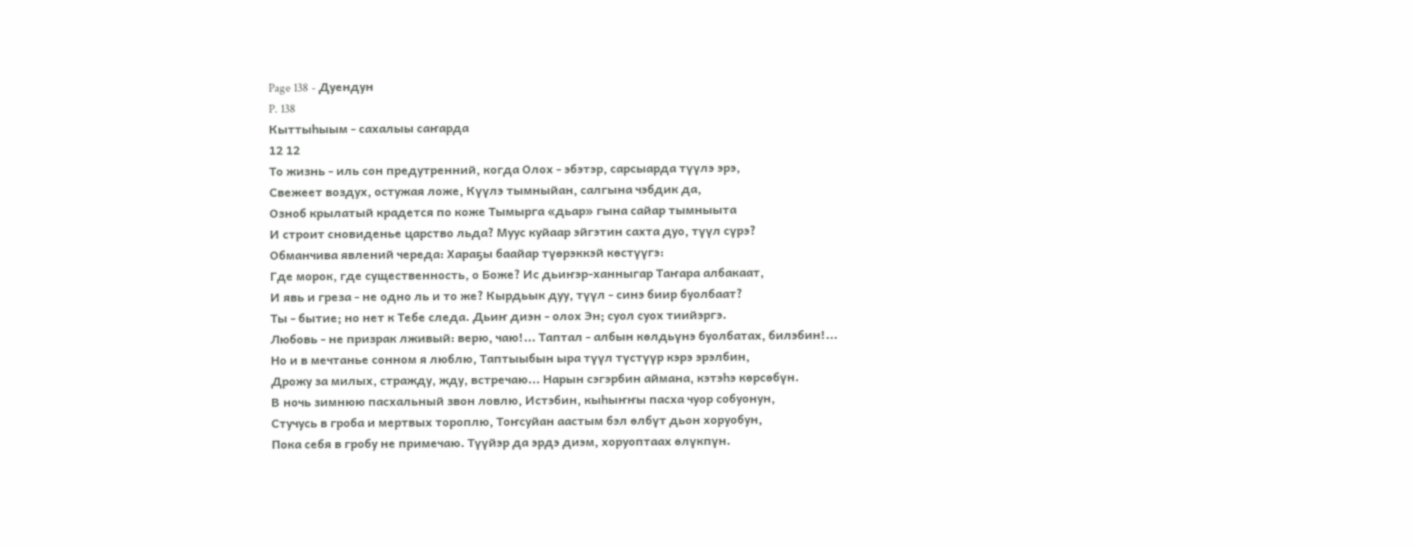Page 138 - Дуендун
P. 138
Кыттыһыым - сахалыы саҥарда
12 12
То жизнь - иль сон предутренний, когда Олох - эбэтэр, сарсыарда түүлэ эрэ,
Свежеет воздух, остужая ложе, Күүлэ тымныйан, салгына чэбдик да,
Озноб крылатый крадется по коже Тымырга «дьар» гына сайар тымныыта
И строит сновиденье царство льда? Муус куйаар эйгэтин сахта дуо, түүл сүрэ?
Обманчива явлений череда: Хараҕы баайар түөрэккэй көстүүгэ:
Где морок, где существенность, о Боже? Ис дьиҥэр-ханныгар Таҥара албакаат,
И явь и греза - не одно ль и то же? Кырдьык дуу, түүл - синэ биир буолбаат?
Ты - бытие; но нет к Тебе следа. Дьиҥ диэн - олох Эн; суол суох тиийэргэ.
Любовь - не призрак лживый: верю, чаю!... Таптал - албын көлдьүнэ буолбатах, билэбин!...
Но и в мечтанье сонном я люблю, Таптыыбын ыра түүл түстүүр кэрэ эрэлбин,
Дрожу за милых, стражду, жду, встречаю... Нарын сэгэрбин аймана, кэтэһэ көрсөбүн.
В ночь зимнюю пасхальный звон ловлю, Истэбин, кыһыҥҥы пасха чуор собуонун,
Стучусь в гроба и мертвых тороплю, Тоҥсуйан аастым бэл өлбүт дьон хоруобун,
Пока себя в гробу не примечаю. Түүйэр да эрдэ диэм, хоруоптаах өлүкпүн.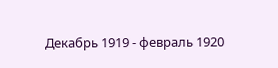Декабрь 1919 - февраль 1920